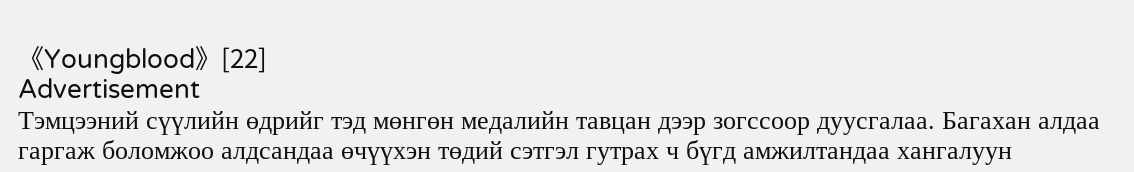《Youngblood》[22]
Advertisement
Тэмцээний сүүлийн өдрийг тэд мөнгөн медалийн тавцан дээр зогссоор дуусгалаа. Багахан алдаа гаргаж боломжоо алдсандаа өчүүхэн төдий сэтгэл гутрах ч бүгд амжилтандаа хангалуун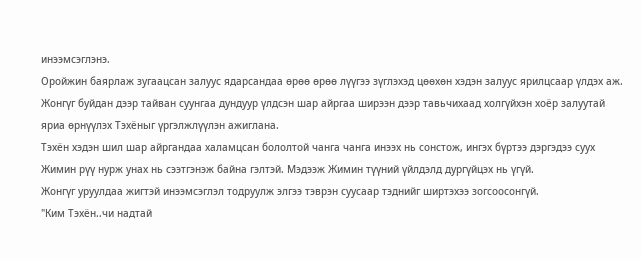инээмсэглэнэ.
Оройжин баярлаж зугаацсан залуус ядарсандаа өрөө өрөө лүүгээ зүглэхэд цөөхөн хэдэн залуус ярилцсаар үлдэх аж.
Жонгүг буйдан дээр тайван суунгаа дундуур үлдсэн шар айргаа ширээн дээр тавьчихаад холгүйхэн хоёр залуутай яриа өрнүүлэх Тэхёныг үргэлжлүүлэн ажиглана.
Тэхён хэдэн шил шар айргандаа халамцсан бололтой чанга чанга инээх нь сонстож, ингэх бүртээ дэргэдээ суух Жимин рүү нурж унах нь сээтгэнэж байна гэлтэй. Мэдээж Жимин түүний үйлдэлд дургүйцэх нь үгүй.
Жонгүг уруулдаа жигтэй инээмсэглэл тодруулж элгээ тэврэн суусаар тэднийг ширтэхээ зогсоосонгүй.
"Ким Тэхён..чи надтай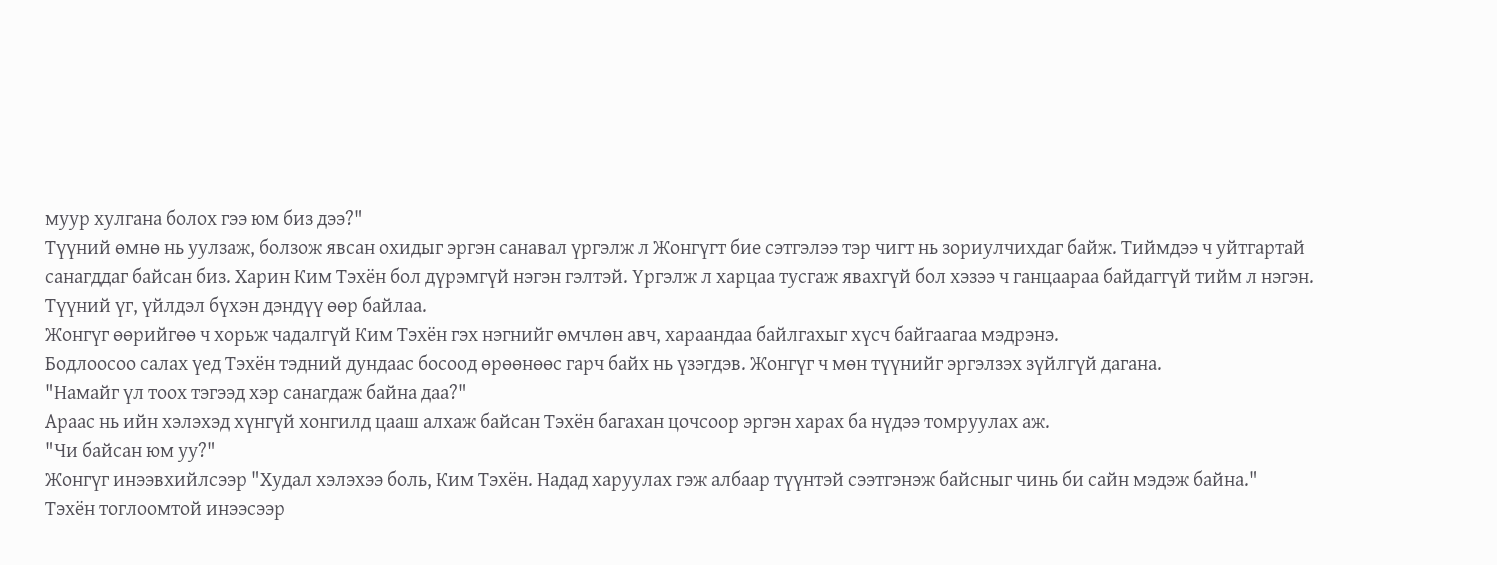муур хулгана болох гээ юм биз дээ?"
Түүний өмнө нь уулзаж, болзож явсан охидыг эргэн санавал үргэлж л Жонгүгт бие сэтгэлээ тэр чигт нь зориулчихдаг байж. Тиймдээ ч уйтгартай санагддаг байсан биз. Харин Ким Тэхён бол дүрэмгүй нэгэн гэлтэй. Үргэлж л харцаа тусгаж явахгүй бол хэзээ ч ганцаараа байдаггүй тийм л нэгэн. Түүний үг, үйлдэл бүхэн дэндүү өөр байлаа.
Жонгүг өөрийгөө ч хорьж чадалгүй Ким Тэхён гэх нэгнийг өмчлөн авч, хараандаа байлгахыг хүсч байгаагаа мэдрэнэ.
Бодлоосоо салах үед Тэхён тэдний дундаас босоод өрөөнөөс гарч байх нь үзэгдэв. Жонгүг ч мөн түүнийг эргэлзэх зүйлгүй дагана.
"Намайг үл тоох тэгээд хэр санагдаж байна даа?"
Араас нь ийн хэлэхэд хүнгүй хонгилд цааш алхаж байсан Тэхён багахан цочсоор эргэн харах ба нүдээ томруулах аж.
"Чи байсан юм уу?"
Жонгүг инээвхийлсээр "Худал хэлэхээ боль, Ким Тэхён. Надад харуулах гэж албаар түүнтэй сээтгэнэж байсныг чинь би сайн мэдэж байна."
Тэхён тоглоомтой инээсээр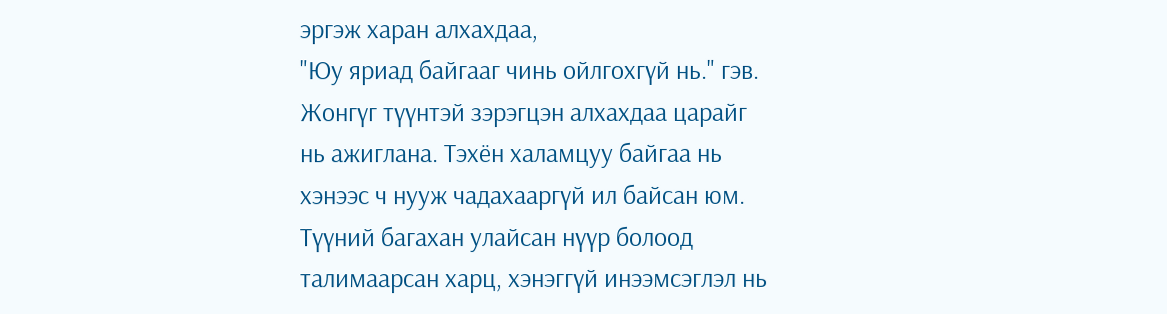эргэж харан алхахдаа,
"Юу яриад байгааг чинь ойлгохгүй нь." гэв.
Жонгүг түүнтэй зэрэгцэн алхахдаа царайг нь ажиглана. Тэхён халамцуу байгаа нь хэнээс ч нууж чадахааргүй ил байсан юм.
Түүний багахан улайсан нүүр болоод талимаарсан харц, хэнэггүй инээмсэглэл нь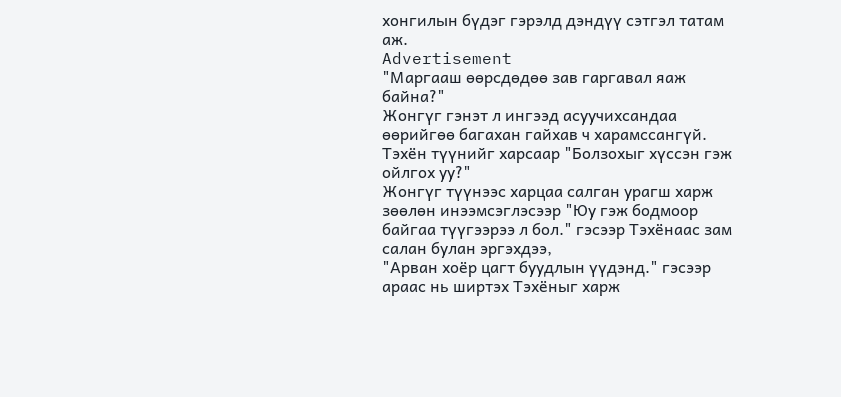хонгилын бүдэг гэрэлд дэндүү сэтгэл татам аж.
Advertisement
"Маргааш өөрсдөдөө зав гаргавал яаж байна?"
Жонгүг гэнэт л ингээд асуучихсандаа өөрийгөө багахан гайхав ч харамссангүй.
Тэхён түүнийг харсаар "Болзохыг хүссэн гэж ойлгох уу?"
Жонгүг түүнээс харцаа салган урагш харж зөөлөн инээмсэглэсээр "Юу гэж бодмоор байгаа түүгээрээ л бол." гэсээр Тэхёнаас зам салан булан эргэхдээ,
"Арван хоёр цагт буудлын үүдэнд." гэсээр араас нь ширтэх Тэхёныг харж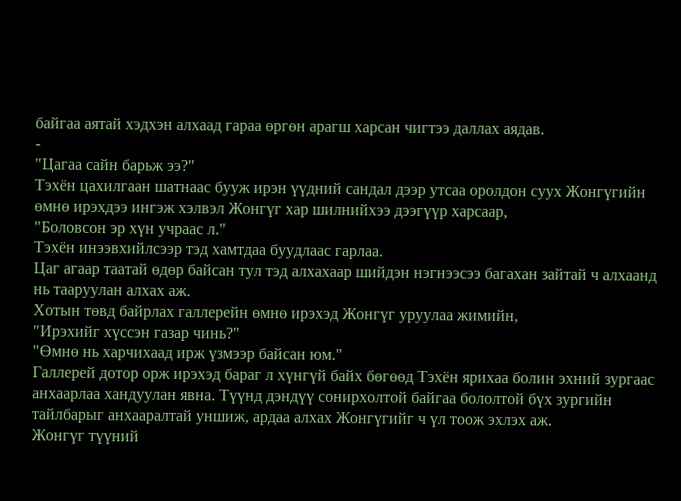байгаа аятай хэдхэн алхаад гараа өргөн арагш харсан чигтээ даллах аядав.
-
"Цагаа сайн барьж ээ?"
Тэхён цахилгаан шатнаас бууж ирэн үүдний сандал дээр утсаа оролдон суух Жонгүгийн өмнө ирэхдээ ингэж хэлвэл Жонгүг хар шилнийхээ дээгүүр харсаар,
"Боловсон эр хүн учраас л."
Тэхён инээвхийлсээр тэд хамтдаа буудлаас гарлаа.
Цаг агаар таатай өдөр байсан тул тэд алхахаар шийдэн нэгнээсээ багахан зайтай ч алхаанд нь тааруулан алхах аж.
Хотын төвд байрлах галлерейн өмнө ирэхэд Жонгүг уруулаа жимийн,
"Ирэхийг хүссэн газар чинь?"
"Өмнө нь харчихаад ирж үзмээр байсан юм."
Галлерей дотор орж ирэхэд бараг л хүнгүй байх бөгөөд Тэхён ярихаа болин эхний зургаас анхаарлаа хандуулан явна. Түүнд дэндүү сонирхолтой байгаа бололтой бүх зургийн тайлбарыг анхааралтай уншиж, ардаа алхах Жонгүгийг ч үл тоож эхлэх аж.
Жонгүг түүний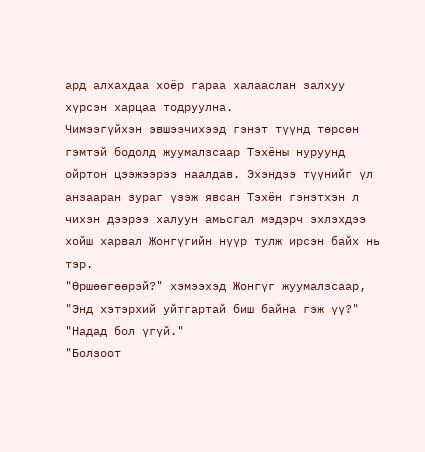ард алхахдаа хоёр гараа халааслан залхуу хүрсэн харцаа тодруулна.
Чимээгүйхэн эвшээчихээд гэнэт түүнд төрсөн гэмтэй бодолд жуумалзсаар Тэхёны нуруунд ойртон цээжээрээ наалдав. Эхэндээ түүнийг үл анзааран зураг үзэж явсан Тэхён гэнэтхэн л чихэн дээрээ халуун амьсгал мэдэрч эхлэхдээ хойш харвал Жонгүгийн нүүр тулж ирсэн байх нь тэр.
"Өршөөгөөрэй?" хэмээхэд Жонгүг жуумалзсаар,
"Энд хэтэрхий уйтгартай биш байна гэж үү?"
"Надад бол үгүй."
"Болзоот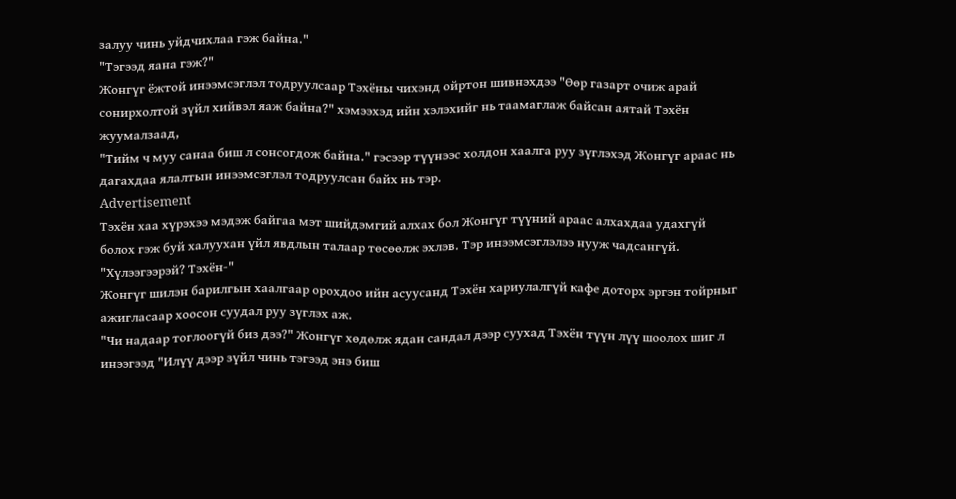залуу чинь уйдчихлаа гэж байна."
"Тэгээд яана гэж?"
Жонгүг ёжтой инээмсэглэл тодруулсаар Тэхёны чихэнд ойртон шивнэхдээ "Өөр газарт очиж арай сонирхолтой зүйл хийвэл яаж байна?" хэмээхэд ийн хэлэхийг нь таамаглаж байсан аятай Тэхён жуумалзаад,
"Тийм ч муу санаа биш л сонсогдож байна." гэсээр түүнээс холдон хаалга руу зүглэхэд Жонгүг араас нь дагахдаа ялалтын инээмсэглэл тодруулсан байх нь тэр.
Advertisement
Тэхён хаа хүрэхээ мэдэж байгаа мэт шийдэмгий алхах бол Жонгүг түүний араас алхахдаа удахгүй болох гэж буй халуухан үйл явдлын талаар төсөөлж эхлэв. Тэр инээмсэглэлээ нууж чадсангүй.
"Хүлээгээрэй? Тэхён-"
Жонгүг шилэн барилгын хаалгаар орохдоо ийн асуусанд Тэхён хариулалгүй кафе доторх эргэн тойрныг ажигласаар хоосон суудал руу зүглэх аж.
"Чи надаар тоглоогүй биз дээ?" Жонгүг хөдөлж ядан сандал дээр суухад Тэхён түүн лүү шоолох шиг л инээгээд "Илүү дээр зүйл чинь тэгээд энэ биш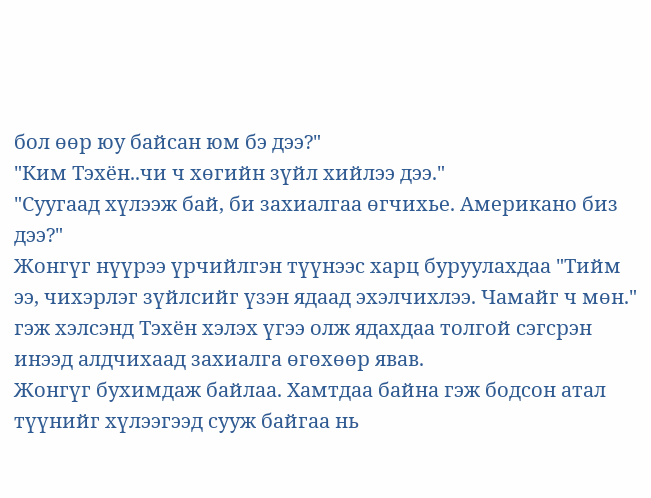бол өөр юу байсан юм бэ дээ?"
"Ким Тэхён..чи ч хөгийн зүйл хийлээ дээ."
"Суугаад хүлээж бай, би захиалгаа өгчихье. Американо биз дээ?"
Жонгүг нүүрээ үрчийлгэн түүнээс харц буруулахдаа "Тийм ээ, чихэрлэг зүйлсийг үзэн ядаад эхэлчихлээ. Чамайг ч мөн." гэж хэлсэнд Тэхён хэлэх үгээ олж ядахдаа толгой сэгсрэн инээд алдчихаад захиалга өгөхөөр явав.
Жонгүг бухимдаж байлаа. Хамтдаа байна гэж бодсон атал түүнийг хүлээгээд сууж байгаа нь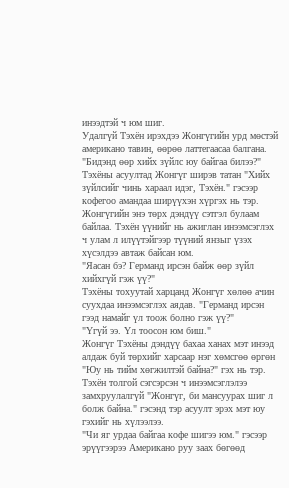инээдтэй ч юм шиг.
Удалгүй Тэхён ирэхдээ Жонгүгийн урд мөстэй американо тавин, өөрөө латтегаасаа балгана.
"Бидэнд өөр хийх зүйлс юу байгаа билээ?" Тэхёны асуултад Жонгүг ширэв татан "Хийх зүйлсийг чинь хараал идэг, Тэхён." гэсээр кофегоо амандаа ширүүхэн хүргэх нь тэр.
Жонгүгийн энэ төрх дэндүү сэтгэл булаам байлаа. Тэхён үүнийг нь ажиглан инээмсэглэх ч улам л илүүтэйгээр түүний янзыг үзэх хүсэлдээ автаж байсан юм.
"Яасан бэ? Германд ирсэн байж өөр зүйл хийхгүй гэж үү?"
Тэхёны тохуутай харцанд Жонгүг хөлөө ачин суухдаа инээмсэглэх аядав. "Германд ирсэн гээд намайг үл тоож болно гэж үү?"
"Үгүй ээ. Үл тоосон юм биш."
Жонгүг Тэхёны дэндүү бахаа ханах мэт инээд алдаж буй төрхийг харсаар нэг хөмсгөө өргөн "Юу нь тийм хөгжилтэй байна?" гэх нь тэр.
Тэхён толгой сэгсэрсэн ч инээмсэглэлээ замхруулалгүй "Жонгүг, би мансуурах шиг л болж байна." гэсэнд тэр асуулт эрэх мэт юу гэхийг нь хүлээлээ.
"Чи яг урдаа байгаа кофе шигээ юм." гэсээр эрүүгээрээ Американо руу заах бөгөөд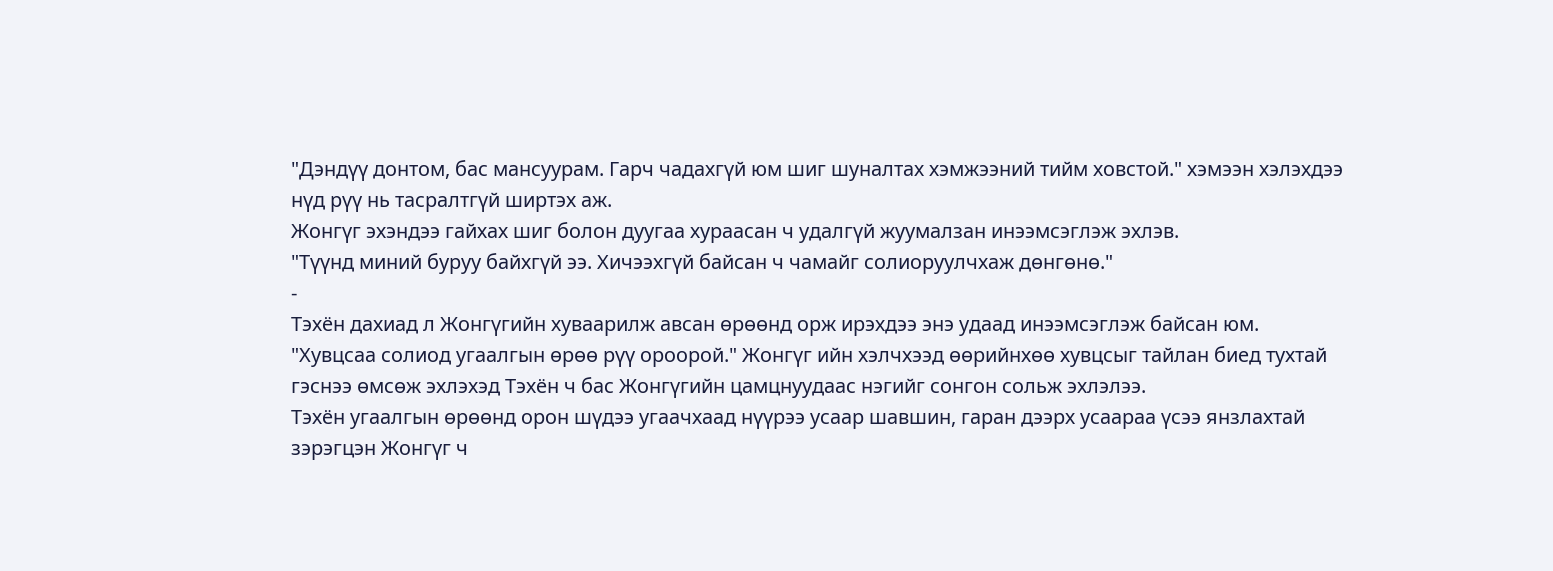"Дэндүү донтом, бас мансуурам. Гарч чадахгүй юм шиг шуналтах хэмжээний тийм ховстой." хэмээн хэлэхдээ нүд рүү нь тасралтгүй ширтэх аж.
Жонгүг эхэндээ гайхах шиг болон дуугаа хураасан ч удалгүй жуумалзан инээмсэглэж эхлэв.
"Түүнд миний буруу байхгүй ээ. Хичээхгүй байсан ч чамайг солиоруулчхаж дөнгөнө."
-
Тэхён дахиад л Жонгүгийн хуваарилж авсан өрөөнд орж ирэхдээ энэ удаад инээмсэглэж байсан юм.
"Хувцсаа солиод угаалгын өрөө рүү ороорой." Жонгүг ийн хэлчхээд өөрийнхөө хувцсыг тайлан биед тухтай гэснээ өмсөж эхлэхэд Тэхён ч бас Жонгүгийн цамцнуудаас нэгийг сонгон сольж эхлэлээ.
Тэхён угаалгын өрөөнд орон шүдээ угаачхаад нүүрээ усаар шавшин, гаран дээрх усаараа үсээ янзлахтай зэрэгцэн Жонгүг ч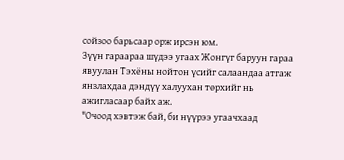сойзоо барьсаар орж ирсэн юм.
Зүүн гараараа шүдээ угаах Жонгүг баруун гараа явуулан Тэхёны нойтон үсийг салаандаа атгаж янзлахдаа дэндүү халуухан төрхийг нь ажигласаар байх аж.
"Очоод хэвтэж бай, би нүүрээ угаачхаад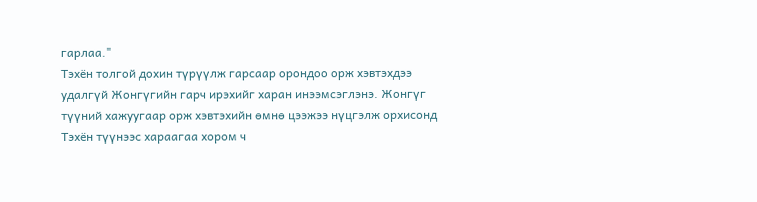гарлаа."
Тэхён толгой дохин түрүүлж гарсаар орондоо орж хэвтэхдээ удалгүй Жонгүгийн гарч ирэхийг харан инээмсэглэнэ. Жонгүг түүний хажуугаар орж хэвтэхийн өмнө цээжээ нүцгэлж орхисонд Тэхён түүнээс хараагаа хором ч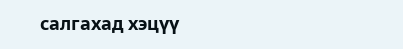салгахад хэцүү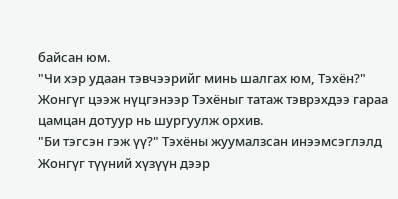байсан юм.
"Чи хэр удаан тэвчээрийг минь шалгах юм, Тэхён?"
Жонгүг цээж нүцгэнээр Тэхёныг татаж тэврэхдээ гараа цамцан дотуур нь шургуулж орхив.
"Би тэгсэн гэж үү?" Тэхёны жуумалзсан инээмсэглэлд Жонгүг түүний хүзүүн дээр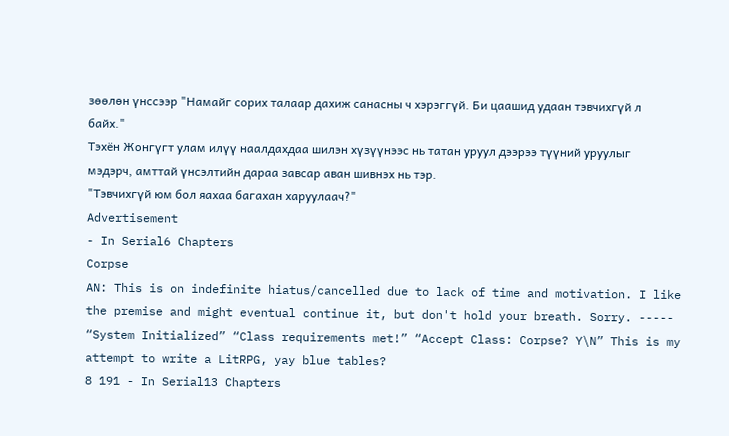зөөлөн үнссээр "Намайг сорих талаар дахиж санасны ч хэрэггүй. Би цаашид удаан тэвчихгүй л байх."
Тэхён Жонгүгт улам илүү наалдахдаа шилэн хүзүүнээс нь татан уруул дээрээ түүний уруулыг мэдэрч, амттай үнсэлтийн дараа завсар аван шивнэх нь тэр.
"Тэвчихгүй юм бол яахаа багахан харуулаач?"
Advertisement
- In Serial6 Chapters
Corpse
AN: This is on indefinite hiatus/cancelled due to lack of time and motivation. I like the premise and might eventual continue it, but don't hold your breath. Sorry. ----- “System Initialized” “Class requirements met!” “Accept Class: Corpse? Y\N” This is my attempt to write a LitRPG, yay blue tables?
8 191 - In Serial13 Chapters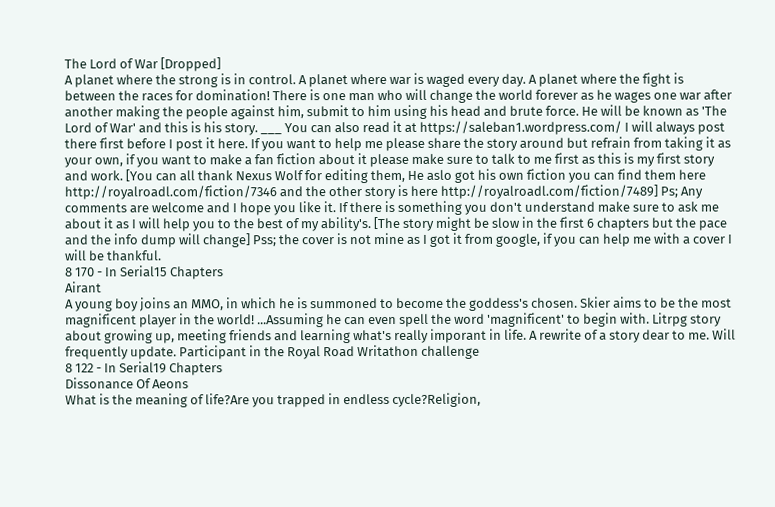The Lord of War [Dropped]
A planet where the strong is in control. A planet where war is waged every day. A planet where the fight is between the races for domination! There is one man who will change the world forever as he wages one war after another making the people against him, submit to him using his head and brute force. He will be known as 'The Lord of War' and this is his story. ___ You can also read it at https://saleban1.wordpress.com/ I will always post there first before I post it here. If you want to help me please share the story around but refrain from taking it as your own, if you want to make a fan fiction about it please make sure to talk to me first as this is my first story and work. [You can all thank Nexus Wolf for editing them, He aslo got his own fiction you can find them here http://royalroadl.com/fiction/7346 and the other story is here http://royalroadl.com/fiction/7489] Ps; Any comments are welcome and I hope you like it. If there is something you don't understand make sure to ask me about it as I will help you to the best of my ability's. [The story might be slow in the first 6 chapters but the pace and the info dump will change] Pss; the cover is not mine as I got it from google, if you can help me with a cover I will be thankful.
8 170 - In Serial15 Chapters
Airant
A young boy joins an MMO, in which he is summoned to become the goddess's chosen. Skier aims to be the most magnificent player in the world! ...Assuming he can even spell the word 'magnificent' to begin with. Litrpg story about growing up, meeting friends and learning what's really imporant in life. A rewrite of a story dear to me. Will frequently update. Participant in the Royal Road Writathon challenge
8 122 - In Serial19 Chapters
Dissonance Of Aeons
What is the meaning of life?Are you trapped in endless cycle?Religion,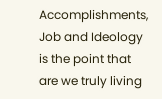Accomplishments, Job and Ideology is the point that are we truly living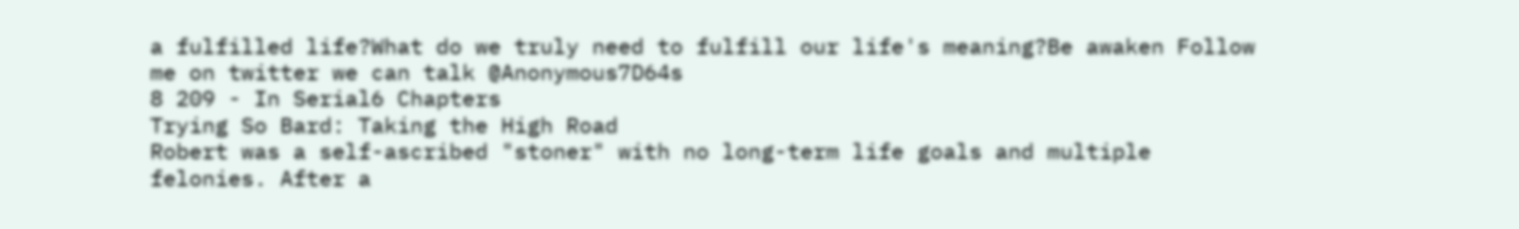a fulfilled life?What do we truly need to fulfill our life's meaning?Be awaken Follow me on twitter we can talk @Anonymous7D64s
8 209 - In Serial6 Chapters
Trying So Bard: Taking the High Road
Robert was a self-ascribed "stoner" with no long-term life goals and multiple felonies. After a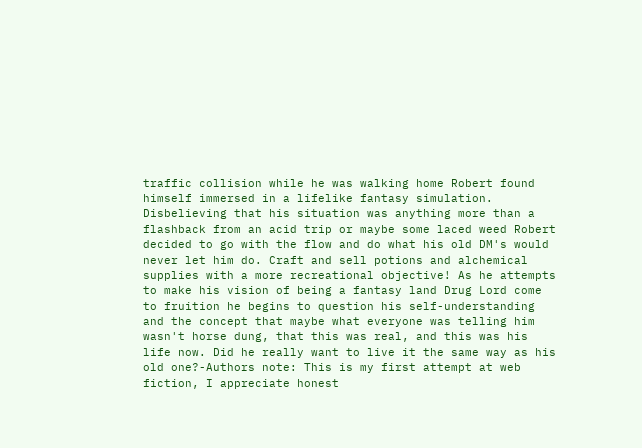traffic collision while he was walking home Robert found himself immersed in a lifelike fantasy simulation. Disbelieving that his situation was anything more than a flashback from an acid trip or maybe some laced weed Robert decided to go with the flow and do what his old DM's would never let him do. Craft and sell potions and alchemical supplies with a more recreational objective! As he attempts to make his vision of being a fantasy land Drug Lord come to fruition he begins to question his self-understanding and the concept that maybe what everyone was telling him wasn't horse dung, that this was real, and this was his life now. Did he really want to live it the same way as his old one?-Authors note: This is my first attempt at web fiction, I appreciate honest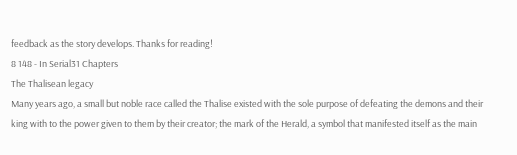feedback as the story develops. Thanks for reading!
8 148 - In Serial31 Chapters
The Thalisean legacy
Many years ago, a small but noble race called the Thalise existed with the sole purpose of defeating the demons and their king with to the power given to them by their creator; the mark of the Herald, a symbol that manifested itself as the main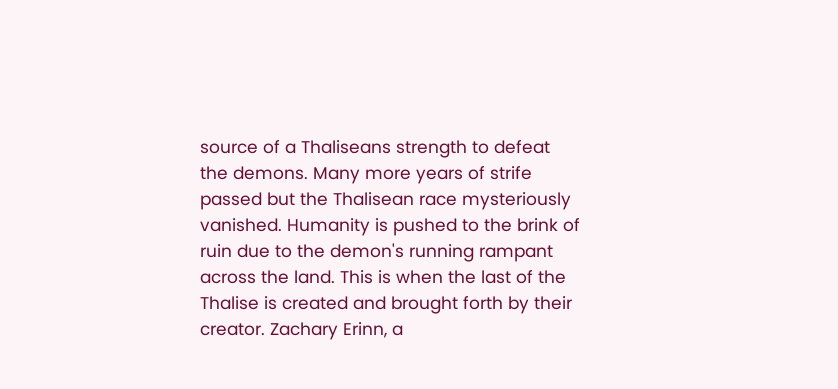source of a Thaliseans strength to defeat the demons. Many more years of strife passed but the Thalisean race mysteriously vanished. Humanity is pushed to the brink of ruin due to the demon's running rampant across the land. This is when the last of the Thalise is created and brought forth by their creator. Zachary Erinn, a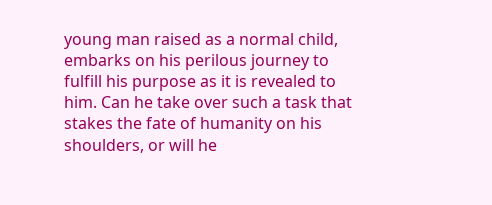young man raised as a normal child, embarks on his perilous journey to fulfill his purpose as it is revealed to him. Can he take over such a task that stakes the fate of humanity on his shoulders, or will he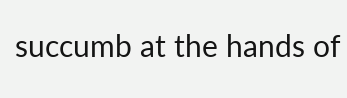succumb at the hands of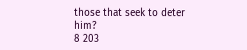those that seek to deter him?
8 203